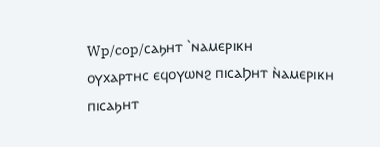Wp/cop/ⲥⲁϧⲏⲧ `ⲛⲁⲙⲉⲣⲓⲕⲏ
ⲟⲩⲭⲁⲣⲧⲏⲥ ⲉϥⲟⲩⲱⲛϩ ⲡⲓⲥⲁϦⲏⲧ ⲛ̀ⲁⲙⲉⲣⲓⲕⲏ
ⲡⲓⲥⲁϧⲏⲧ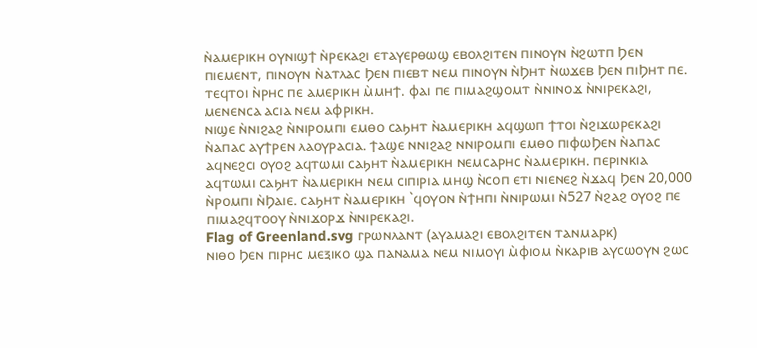ⲛ̀ⲁⲙⲉⲣⲓⲕⲏ ⲟⲩⲛⲓϣϯ ⲛ̀ⲣⲉⲕⲁϩⲓ ⲉⲧⲁⲩⲉⲣⲑⲱϣ ⲉⲃⲟⲗϩⲓⲧⲉⲛ ⲡⲓⲛⲟⲩⲛ ⲛ̀ϩⲱⲧⲡ Ϧⲉⲛ ⲡⲓⲉⲙⲉⲛⲧ, ⲡⲓⲛⲟⲩⲛ ⲛ̀ⲁⲧⲗⲁⲥ Ϧⲉⲛ ⲡⲓⲉⲃⲧ ⲛⲉⲙ ⲡⲓⲛⲟⲩⲛ ⲛ̀Ϧⲏⲧ ⲛ̀ⲱϫⲉⲃ Ϧⲉⲛ ⲡⲓϦⲏⲧ ⲡⲉ. ⲧⲉϥⲧⲟⲓ ⲛ̀ⲣⲏⲥ ⲡⲉ ⲁⲙⲉⲣⲓⲕⲏ ⲙ̀ⲙⲏϯ. ⲫⲁⲓ ⲡⲉ ⲡⲓⲙⲁϩϣⲟⲙⲧ ⲛ̀ⲛⲓⲛⲟϫ ⲛ̀ⲛⲓⲣⲉⲕⲁϩⲓ, ⲙⲉⲛⲉⲛⲥⲁ ⲁⲥⲓⲁ ⲛⲉⲙ ⲁⲫⲣⲓⲕⲏ.
ⲛⲓϣⲉ ⲛ̀ⲛⲓϩⲁϩ ⲛ̀ⲛⲓⲣⲟⲙⲡⲓ ⲉⲙⲑⲟ ⲥⲁϧⲏⲧ ⲛ̀ⲁⲙⲉⲣⲓⲕⲏ ⲁϥϣⲱⲡ ϯⲧⲟⲓ ⲛ̀ϩⲓϫⲱⲣⲉⲕⲁϩⲓ ⲛ̀ⲁⲡⲁⲥ ⲁⲩϯⲣⲉⲛ ⲗⲁⲟⲩⲣⲁⲥⲓⲁ. ϯⲁϣⲉ ⲛⲛⲓϩⲁϩ ⲛⲛⲓⲣⲟⲙⲡⲓ ⲉⲙⲑⲟ ⲡⲓⲫⲱϦⲉⲛ ⲛ̀ⲁⲡⲁⲥ ⲁϥⲛⲉϩⲥⲓ ⲟⲩⲟϩ ⲁϥⲧⲱⲙⲓ ⲥⲁϧⲏⲧ ⲛ̀ⲁⲙⲉⲣⲓⲕⲏ ⲛⲉⲙⲥⲁⲣⲏⲥ ⲛ̀ⲁⲙⲉⲣⲓⲕⲏ. ⲡⲉⲣⲓⲛⲕⲓⲁ ⲁϥⲧⲱⲙⲓ ⲥⲁϧⲏⲧ ⲛ̀ⲁⲙⲉⲣⲓⲕⲏ ⲛⲉⲙ ⲥⲓⲡⲓⲣⲓⲁ ⲙⲏϣ ⲛ̀ⲥⲟⲡ ⲉⲧⲓ ⲛⲓⲉⲛⲉϩ ⲛ̀ϫⲁϥ Ϧⲉⲛ 20,000 ⲛ̀ⲣⲟⲙⲡⲓ ⲛ̀Ϧⲁⲓⲉ. ⲥⲁϧⲏⲧ ⲛ̀ⲁⲙⲉⲣⲓⲕⲏ `ϥⲟⲩⲟⲛ ⲛ̀ϯⲏⲡⲓ ⲛ̀ⲛⲓⲣⲱⲙⲓ ⲛ̀527 ⲛ̀ϩⲁϩ ⲟⲩⲟϩ ⲡⲉ ⲡⲓⲙⲁϩϥⲧⲟⲟⲩ ⲛ̀ⲛⲓϫⲟⲣϫ ⲛ̀ⲛⲓⲣⲉⲕⲁϩⲓ.
Flag of Greenland.svg ⲅⲣⲱⲛⲗⲁⲛⲧ (ⲁⲩⲁⲙⲁϩⲓ ⲉⲃⲟⲗϩⲓⲧⲉⲛ ⲧⲁⲛⲙⲁⲣⲕ)
ⲛⲓⲑⲟ Ϧⲉⲛ ⲡⲓⲣⲏⲥ ⲙⲉⲝⲓⲕⲟ ϣⲁ ⲡⲁⲛⲁⲙⲁ ⲛⲉⲙ ⲛⲓⲙⲟⲩⲓ ⲙ̀ⲫⲓⲟⲙ ⲛ̀ⲕⲁⲣⲓⲃ ⲁⲩⲥⲱⲟⲩⲛ ϩⲱⲥ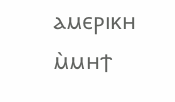ⲁⲙⲉⲣⲓⲕⲏ ⲙ̀ⲙⲏϯ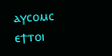ⲁⲩⲥⲟⲙⲥ ⲉϯⲧⲟⲓ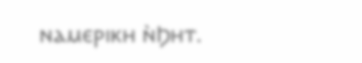ⲛⲁⲙⲉⲣⲓⲕⲏ ⲛ̀Ϧⲏⲧ.